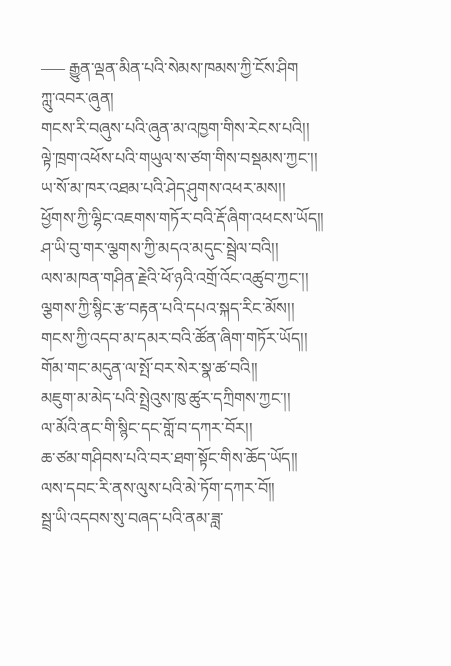—– རྒྱུན་ལྡན་མིན་པའི་སེམས་ཁམས་ཀྱི་ངོས་ཤིག
ཀླུ་འབར་ཞུན།
གངས་རི་བཞུས་པའི་ཞུན་མ་འཁྱག་གིས་རེངས་པའི།།
ལྟེ་ཁྲག་འཕོས་པའི་གཡུལ་ས་ཙག་གིས་བསྡམས་ཀྱང་།།
ཡ་སོ་མ་ཁར་འཐམ་པའི་ཤེད་ཤུགས་འཕར་མས།།
ཕྱོགས་ཀྱི་ལྷིང་འཇགས་གཏོར་བའི་རྡོ་ཞིག་འཕངས་ཡོད།།
ཤ་ཡི་བུ་གར་ལྕགས་ཀྱི་མདའ་མདུང་སྦྲེལ་བའི།།
ལས་མཁན་གཤིན་རྗེའི་ཕོ་ཉའི་འགྲོ་འོང་འཚུབ་ཀྱང་།།
ལྕགས་ཀྱི་སྙིང་རྩ་བརྟན་པའི་དཔའ་སྐད་རིང་མོས།།
གངས་ཀྱི་འདབ་མ་དམར་བའི་ཚོན་ཞིག་གཏོར་ཡོད།།
གོམ་གང་མདུན་ལ་སྤོ་བར་སེར་སྣ་ཚ་བའི།།
མཇུག་མ་མེད་པའི་སྤྲེའུས་ཁུ་ཚུར་དཀྲིགས་ཀྱང་།།
ལ་མོའི་ནང་གི་སྙིང་དང་གློ་བ་དཀར་བོར།།
ཆ་ཙམ་གཤིབས་པའི་བར་ཐག་སྟོང་གིས་ཆོད་ཡོད།།
ལས་དབང་རི་ནས་ལུས་པའི་མེ་ཏོག་དཀར་བོ།།
སྦྲ་ཡི་འདབས་སུ་བཞད་པའི་ནམ་ཟླ་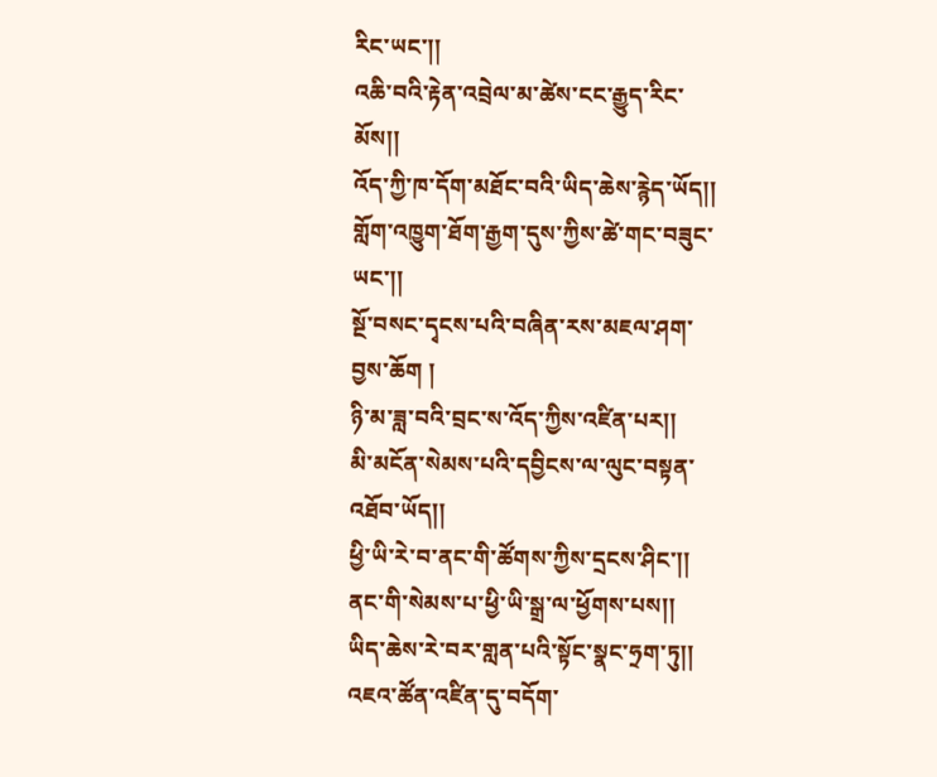རིང་ཡང་།།
འཆི་བའི་རྟེན་འབྲེལ་མ་ཚེས་ངང་རྒྱུད་རིང་མོས།།
འོད་ཀྱི་ཁ་དོག་མཐོང་བའི་ཡིད་ཆེས་རྙེད་ཡོད།།
གློག་འཁྱུག་ཐོག་རྒྱག་དུས་ཀྱིས་ཚེ་གང་བཟུང་ཡང་།།
སྔོ་བསང་དྭངས་པའི་བཞིན་རས་མཇལ་ཤག་བྱས་ཆོག །
ཉི་མ་ཟླ་བའི་བྲང་ས་འོད་ཀྱིས་འཛིན་པར།།
མི་མངོན་སེམས་པའི་དབྱིངས་ལ་ལུང་བསྟན་འཐོབ་ཡོད།།
ཕྱི་ཡི་རེ་བ་ནང་གི་ཚོགས་ཀྱིས་དྲངས་ཤིང་།།
ནང་གི་སེམས་པ་ཕྱི་ཡི་སྒྲ་ལ་ཕྱོགས་པས།།
ཡིད་ཆེས་རེ་བར་གླན་པའི་སྟོང་སྣང་ཧྲག་ཏུ།།
འཇའ་ཚོན་འཛིན་དུ་བདོག་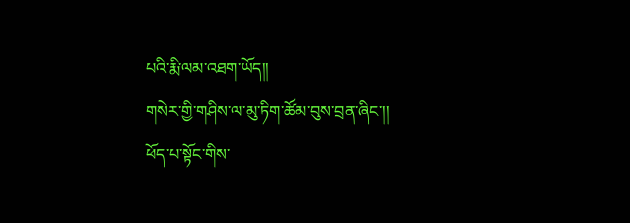པའི་རྨི་ལམ་འཐག་ཡོད།།
གསེར་གྱི་གཤིས་ལ་མུ་ཏིག་ཚོམ་བུས་བྲན་ཞིང་།།
ཕོད་པ་སྟོང་གིས་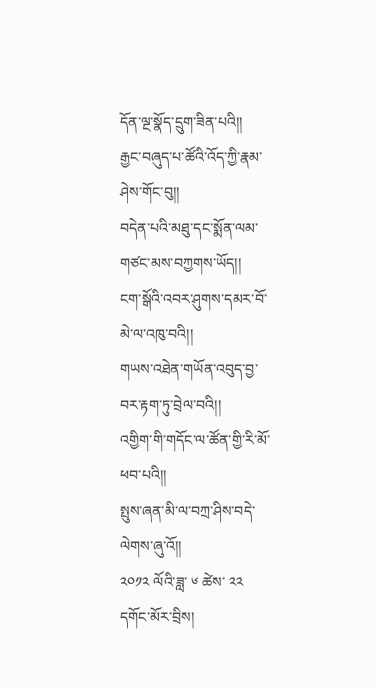དོན་ལྔ་སྣོད་དྲུག་ཟིན་པའི།།
རྒྱང་བཞུད་པ་ཚོའི་འོད་ཀྱི་རྣམ་ཤེས་གོང་བུ།།
བདེན་པའི་མཐུ་དང་སྨོན་ལམ་གཙང་མས་བཀྱགས་ཡོད།།
ངག་སྒོའི་འབར་ཤུགས་དམར་བོ་མེ་ལ་འཁུ་བའི།།
གཡས་འཐེན་གཡོན་འབུད་བྱ་བར་རྟག་ཏུ་བྲེལ་བའི།།
འགྱིག་གི་གདོང་ལ་ཚོན་གྱི་རི་མོ་ཕབ་པའི།།
སྤུས་ཞན་མི་ལ་བཀྲ་ཤིས་བདེ་ལེགས་ཞུ་འོ།།
༢༠༡༢ ལོའི་ཟླ་ ༦ ཚེས་ ༢༢ དགོང་མོར་བྲིས།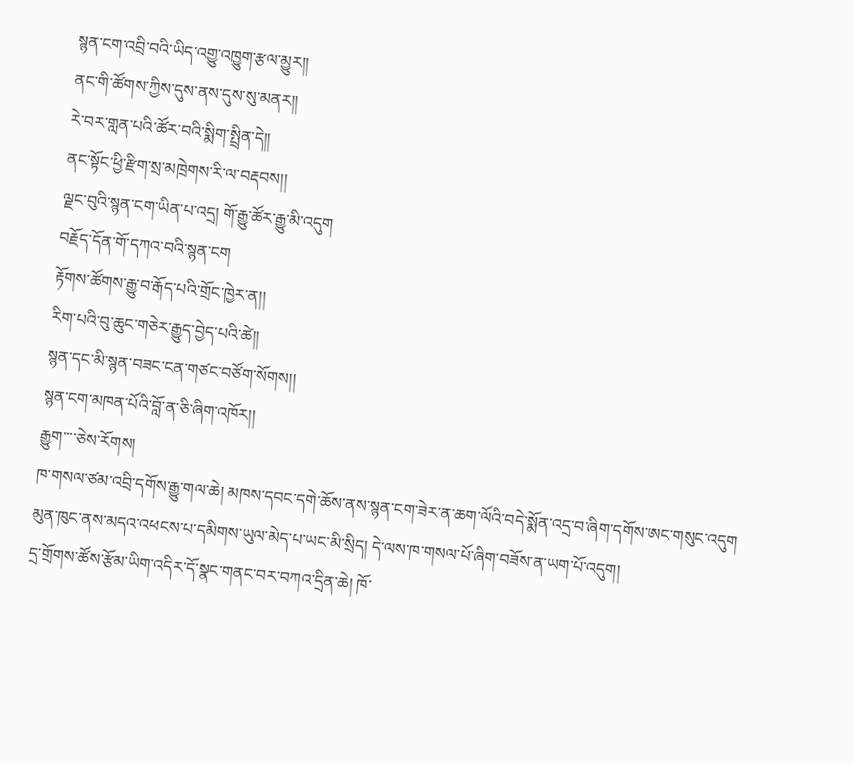སྙན་ངག་འབྲི་བའི་ཡིད་འགྱུ་འཁྱུག་རྩལ་མྱུར།།
ནང་གི་ཚོགས་ཀྱིས་དུས་ནས་དུས་སུ་མནར།།
རེ་བར་གླན་པའི་ཚོར་བའི་སྨིག་སྤྲིན་དེ།།
ནང་སྟོང་ཕྱི་རྫིག་སྲ་མཁྲེགས་རི་ལ་བརྡབས།།
ལྗང་བུའི་སྙན་ངག་ཡིན་པ་འདྲ། གོ་རྒྱུ་ཚོར་རྒྱུ་མི་འདུག
བརྗོད་དོན་གོ་དཀའ་བའི་སྙན་ངག
རྟོགས་ཚོགས་རྒྱུ་བ་རྒོད་པའི་གྲོང་ཁྱེར་ན།།
རིག་པའི་བུ་ཆུང་གཅེར་རྒྱུད་བྱེད་པའི་ཚེ།།
སྙན་དང་མི་སྙན་བཟང་ངན་གཙང་བཙོག་སོགས།།
སྙན་ངག་མཁན་པོའི་བློ་ན་ཅི་ཞིག་འཁོར།།
རྒྱུག་་་་ཅེས་རོགས།
ཁ་གསལ་ཙམ་འབྲི་དགོས་རྒྱུ་གལ་ཆེ། མཁས་དབང་དགེ་ཆོས་ནས་སྙན་ངག་ཟེར་ན་ཆག་ལོའི་བདེ་སྨོན་འདྲ་བ་ཞིག་དགོས་ཨང་གསུང་འདུག
མུན་ཁུང་ནས་མདའ་འཕངས་པ་དམིགས་ཡུལ་མེད་པ་ཡང་མི་སྲིད། དེ་ལས་ཁ་གསལ་པོ་ཞིག་བཟོས་ན་ཡག་པོ་འདུག།
དྲ་གྲོགས་ཚོས་རྩོམ་ཡིག་འདིར་དོ་སྣང་གནང་བར་བཀའ་དྲིན་ཆེ། ཁོ་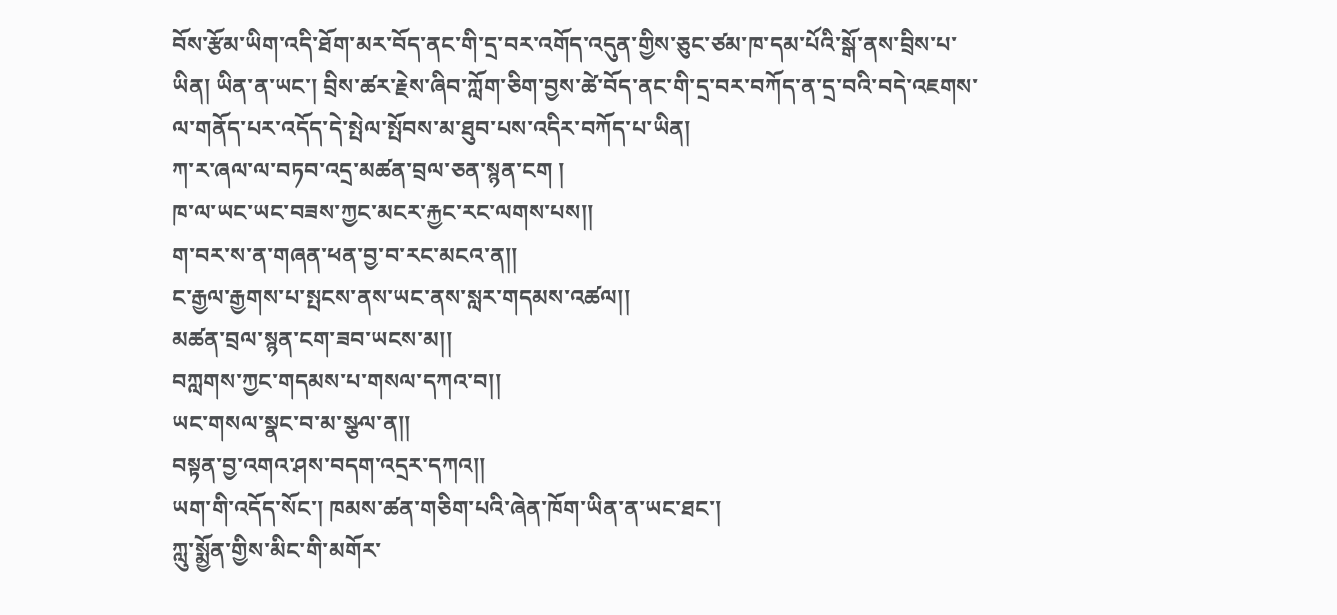བོས་རྩོམ་ཡིག་འདི་ཐོག་མར་བོད་ནང་གི་དྲ་བར་འགོད་འདུན་གྱིས་ཅུང་ཙམ་ཁ་དམ་པོའི་སྒོ་ནས་བྲིས་པ་ཡིན། ཡིན་ན་ཡང་། བྲིས་ཚར་རྗེས་ཞིབ་ཀློག་ཅིག་བྱས་ཚེ་བོད་ནང་གི་དྲ་བར་བཀོད་ན་དྲ་བའི་བདེ་འཇགས་ལ་གནོད་པར་འདོད་དེ་སྤེལ་སྤོབས་མ་ཐུབ་པས་འདིར་བཀོད་པ་ཡིན།
ཀ་ར་ཞལ་ལ་བཏབ་འདྲ་མཚན་བྲལ་ཅན་སྙན་ངག །
ཁ་ལ་ཡང་ཡང་བཟས་ཀྱང་མངར་རྐྱང་རང་ལགས་པས།།
ག་བར་ས་ན་གཞན་ཕན་བྱ་བ་རང་མངའ་ན།།
ང་རྒྱལ་རྒྱགས་པ་སྤངས་ནས་ཡང་ནས་སླར་གདམས་འཚལ།།
མཚན་བྲལ་སྙན་ངག་ཟབ་ཡངས་མ།།
བཀླགས་ཀྱང་གདམས་པ་གསལ་དཀའ་བ།།
ཡང་གསལ་སྣང་བ་མ་སྩལ་ན།།
བསྟན་བྱ་འགའ་ཤས་བདག་འདྲར་དཀའ།།
ཡག་གི་འདོད་སོང་། ཁམས་ཚན་གཅིག་པའི་ཞེན་ཁོག་ཡིན་ན་ཡང་ཐང་།
ཀླུ་སྨྱོན་གྱིས་མིང་གི་མགོར་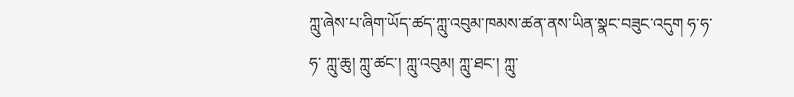ཀླུ་ཞེས་པ་ཞིག་ཡོད་ཚད་ཀླུ་འབུམ་ཁམས་ཚན་ནས་ཡིན་སྣང་བཟུང་འདུག ཧ་ཧ་ཧ་ ཀླུ་ཆུ། ཀླུ་ཚང་། ཀླུ་འབུམ། ཀླུ་ཐང་། ཀླུ་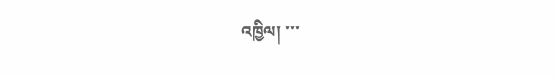འཁྱིལ། ་་་